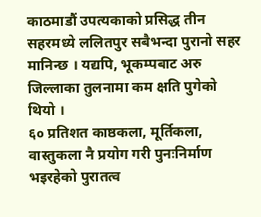काठमाडौं उपत्यकाको प्रसिद्ध तीन सहरमध्ये ललितपुर सबैभन्दा पुरानो सहर मानिन्छ । यद्यपि, भूकम्पबाट अरु जिल्लाका तुलनामा कम क्षति पुगेको थियो ।
६० प्रतिशत काष्ठकला, मूर्तिकला, वास्तुकला नै प्रयोग गरी पुनःनिर्माण भइरहेको पुरातत्व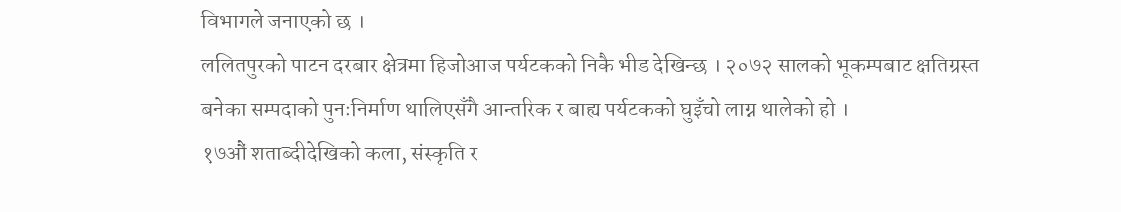विभागले जनाएको छ ।
ललितपुरको पाटन दरबार क्षेत्रमा हिजोआज पर्यटकको निकै भीड देखिन्छ । २०७२ सालको भूकम्पबाट क्षतिग्रस्त बनेका सम्पदाको पुनःनिर्माण थालिएसँगै आन्तरिक र बाह्य पर्यटकको घुइँचो लाग्न थालेको हो ।
१७औं शताब्दीदेखिको कला, संस्कृति र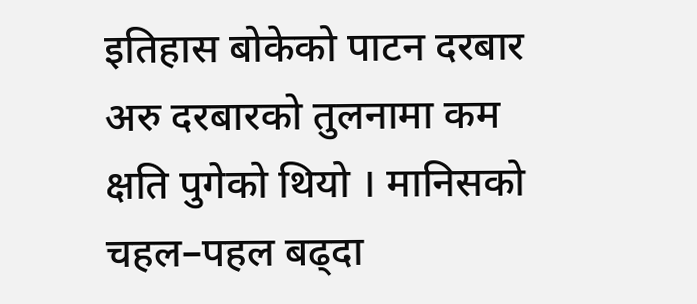इतिहास बोकेको पाटन दरबार अरु दरबारको तुलनामा कम क्षति पुगेको थियो । मानिसको चहल–पहल बढ्दा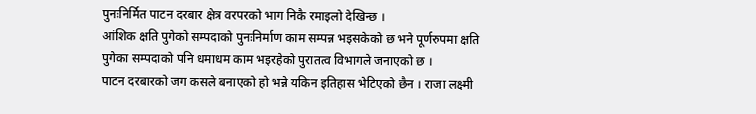पुनःनिर्मित पाटन दरबार क्षेत्र वरपरको भाग निकै रमाइलो देखिन्छ ।
आंशिक क्षति पुगेको सम्पदाको पुनःनिर्माण काम सम्पन्न भइसकेको छ भने पूर्णरुपमा क्षति पुगेका सम्पदाको पनि धमाधम काम भइरहेको पुरातत्व विभागले जनाएको छ ।
पाटन दरबारको जग कसले बनाएको हो भन्ने यकिन इतिहास भेटिएको छैन । राजा लक्ष्मी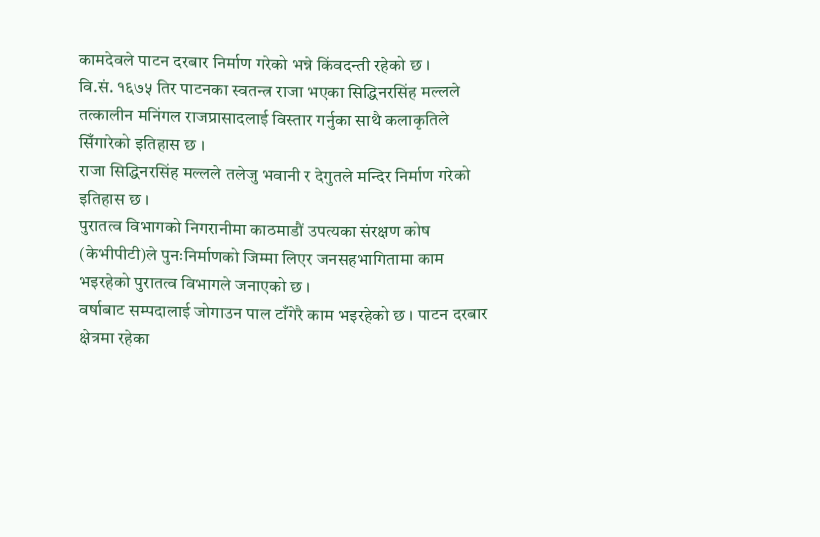कामदेवले पाटन दरबार निर्माण गरेको भन्ने किंवदन्ती रहेको छ ।
वि.सं. १६७५ तिर पाटनका स्वतन्त्र राजा भएका सिद्धिनरसिंह मल्लले तत्कालीन मनिंगल राजप्रासादलाई विस्तार गर्नुका साथै कलाकृतिले सिँगारेको इतिहास छ ।
राजा सिद्धिनरसिंह मल्लले तलेजु भवानी र देगुतले मन्दिर निर्माण गरेको इतिहास छ ।
पुरातत्व विभागको निगरानीमा काठमाडौं उपत्यका संरक्षण कोष (केभीपीटी)ले पुनःनिर्माणको जिम्मा लिएर जनसहभागितामा काम भइरहेको पुरातत्व विभागले जनाएको छ ।
वर्षाबाट सम्पदालाई जोगाउन पाल टाँगेरै काम भइरहेको छ । पाटन दरबार क्षेत्रमा रहेका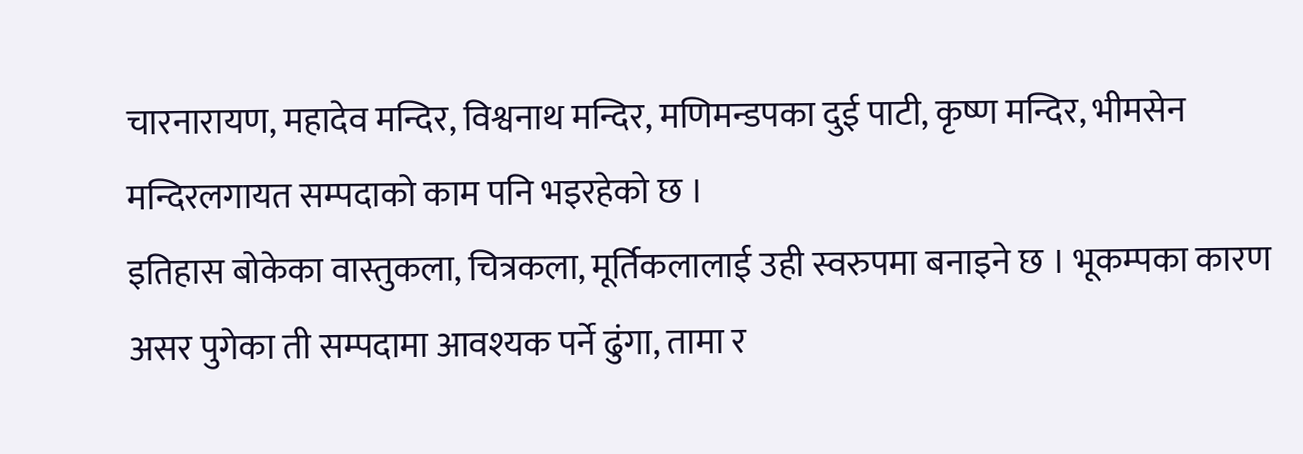चारनारायण, महादेव मन्दिर, विश्वनाथ मन्दिर, मणिमन्डपका दुई पाटी, कृष्ण मन्दिर, भीमसेन मन्दिरलगायत सम्पदाको काम पनि भइरहेको छ ।
इतिहास बोकेका वास्तुकला, चित्रकला, मूर्तिकलालाई उही स्वरुपमा बनाइने छ । भूकम्पका कारण असर पुगेका ती सम्पदामा आवश्यक पर्ने ढुंगा, तामा र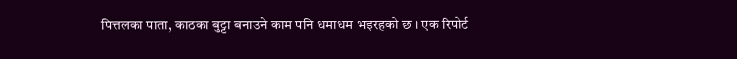पित्तलका पाता, काठका बुट्टा बनाउने काम पनि धमाधम भइरहको छ । एक रिपोर्ट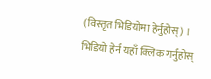(विस्तृत भिडियोमा हेर्नुहोस्) ।
भिडियो हेर्न यहाँ क्लिक गर्नुहोस्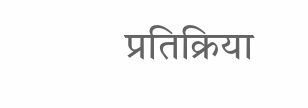प्रतिक्रिया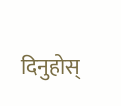दिनुहोस्